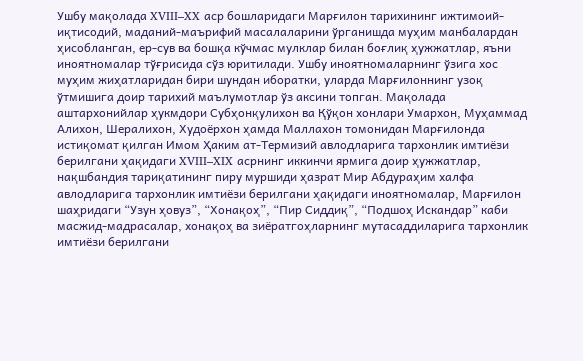Ушбу мақолада XVIII–XX аср бошларидаги Марғилон тарихининг ижтимоий-иқтисодий, маданий-маърифий масалаларини ўрганишда муҳим манбалардан ҳисобланган, ер-сув ва бошқа кўчмас мулклар билан боғлиқ ҳужжатлар, яъни иноятномалар тўғрисида сўз юритилади. Ушбу иноятномаларнинг ўзига хос муҳим жиҳатларидан бири шундан иборатки, уларда Марғилоннинг узоқ ўтмишига доир тарихий маълумотлар ўз аксини топган. Мақолада аштархонийлар ҳукмдори Субҳонқулихон ва Қўқон хонлари Умархон, Муҳаммад Алихон, Шералихон, Худоёрхон ҳамда Маллахон томонидан Марғилонда истиқомат қилган Имом Ҳаким ат-Термизий авлодларига тархонлик имтиёзи берилгани ҳақидаги XVIII–XIX асрнинг иккинчи ярмига доир ҳужжатлар, нақшбандия тариқатининг пиру муршиди ҳазрат Мир Абдураҳим халфа авлодларига тархонлик имтиёзи берилгани ҳақидаги иноятномалар, Марғилон шаҳридаги “Узун ҳовуз”, “Хонақоҳ”, “Пир Сиддиқ”, “Подшоҳ Искандар” каби масжид-мадрасалар, хонақоҳ ва зиёратгоҳларнинг мутасаддиларига тархонлик имтиёзи берилгани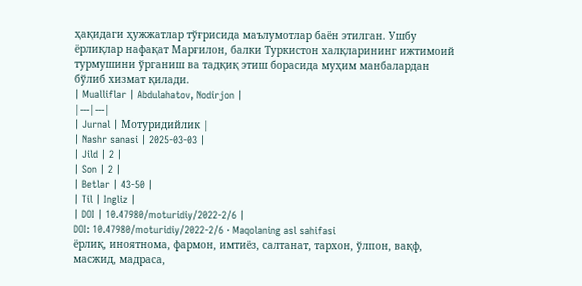ҳақидаги ҳужжатлар тўғрисида маълумотлар баён этилган. Ушбу ёрлиқлар нафақат Марғилон, балки Туркистон халқларининг ижтимоий турмушини ўрганиш ва тадқиқ этиш борасида муҳим манбалардан бўлиб хизмат қилади.
| Mualliflar | Abdulahatov, Nodirjon |
|---|---|
| Jurnal | Мотуридийлик |
| Nashr sanasi | 2025-03-03 |
| Jild | 2 |
| Son | 2 |
| Betlar | 43-50 |
| Til | Ingliz |
| DOI | 10.47980/moturidiy/2022-2/6 |
DOI: 10.47980/moturidiy/2022-2/6 · Maqolaning asl sahifasi
ёрлиқ, иноятнома, фармон, имтиёз, салтанат, тархон, ўлпон, вақф, масжид, мадраса,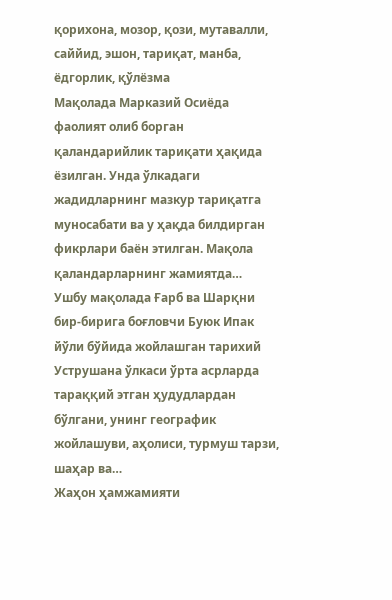қорихона, мозор, қози, мутавалли, саййид, эшон, тариқат, манба, ёдгорлик, қўлёзма
Мақолада Марказий Осиёда фаолият олиб борган қаландарийлик тариқати ҳақида ёзилган. Унда ўлкадаги жадидларнинг мазкур тариқатга муносабати ва у ҳақда билдирган фикрлари баён этилган. Мақола қаландарларнинг жамиятда…
Ушбу мақолада Ғарб ва Шарқни бир-бирига боғловчи Буюк Ипак йўли бўйида жойлашган тарихий Уструшана ўлкаси ўрта асрларда тараққий этган ҳудудлардан бўлгани, унинг географик жойлашуви, аҳолиси, турмуш тарзи, шаҳар ва…
Жаҳон ҳамжамияти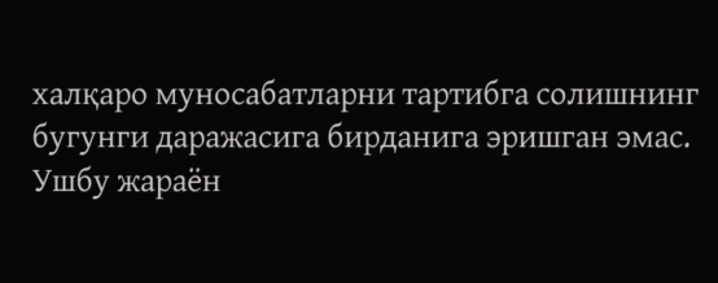халқаро муносабатларни тартибга солишнинг бугунги даражасига бирданига эришган эмас. Ушбу жараён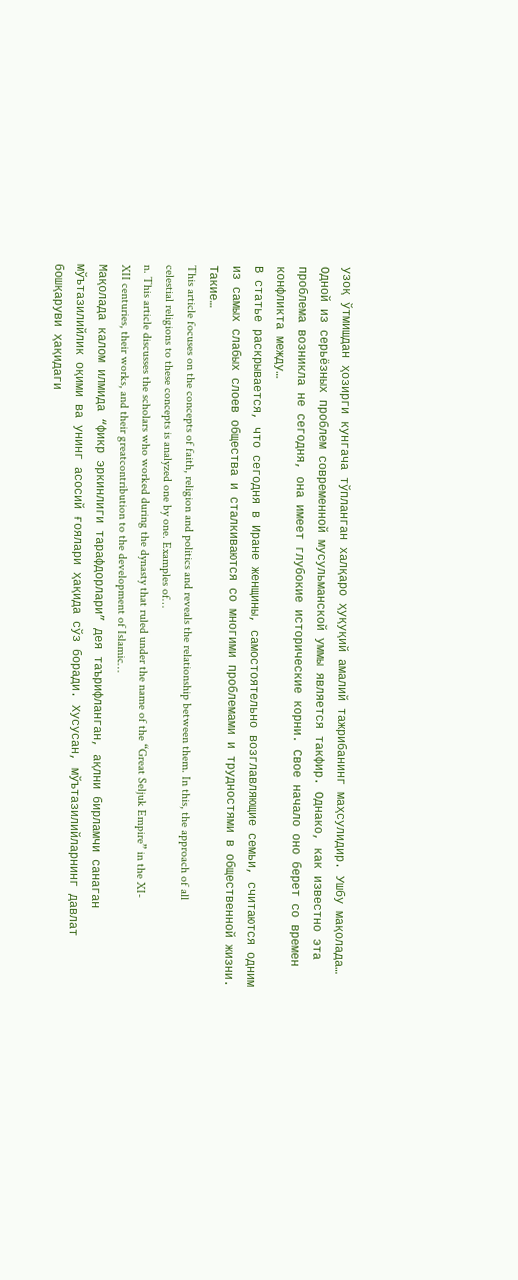узоқ ўтмишдан ҳозирги кунгача тўпланган халқаро ҳуқуқий амалий тажрибанинг маҳсулидир. Ушбу мақолада…
Одной из серьёзных проблем современной мусульманской уммы является такфир. Однако, как известно эта проблема возникла не сегодня, она имеет глубокие исторические корни. Свое начало оно берет со времен конфликта между…
В статье раскрывается, что сегодня в Иране женщины, самостоятельно возглавляющие семьи, считаются одним из самых слабых слоев общества и сталкиваются со многими проблемами и трудностями в общественной жизни. Такие…
This article focuses on the concepts of faith, religion and politics and reveals the relationship between them. In this, the approach of all celestial religions to these concepts is analyzed one by one. Examples of…
n. This article discusses the scholars who worked during the dynasty that ruled under the name of the “Great Seljuk Empire” in the XI-XII centuries, their works, and their greatcontribution to the development of Islamic…
Мақолада калом илмида “фикр эркинлиги тарафдорлари” дея таърифланган, ақлни бирламчи санаган мўътазилийлик оқими ва унинг асосий ғоялари ҳақида сўз боради. Хусусан, мўътазилийларнинг давлат бошқаруви ҳақидаги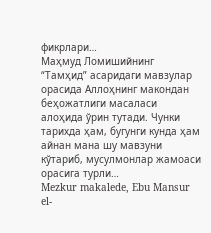фикрлари…
Маҳмуд Ломишийнинг “Тамҳид” асаридаги мавзулар орасида Аллоҳнинг макондан беҳожатлиги масаласи алоҳида ўрин тутади. Чунки тарихда ҳам, бугунги кунда ҳам айнан мана шу мавзуни кўтариб, мусулмонлар жамоаси орасига турли…
Mezkur makalede, Ebu Mansur el-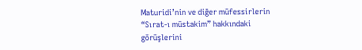Maturidi’nin ve diğer müfessirlerin “Sırat-ı müstakim” hakkındaki görüşlerini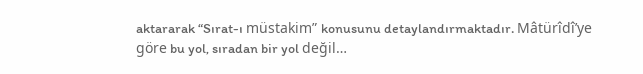aktararak “Sırat-ı müstakim” konusunu detaylandırmaktadır. Mâtürîdî’ye göre bu yol, sıradan bir yol değil…